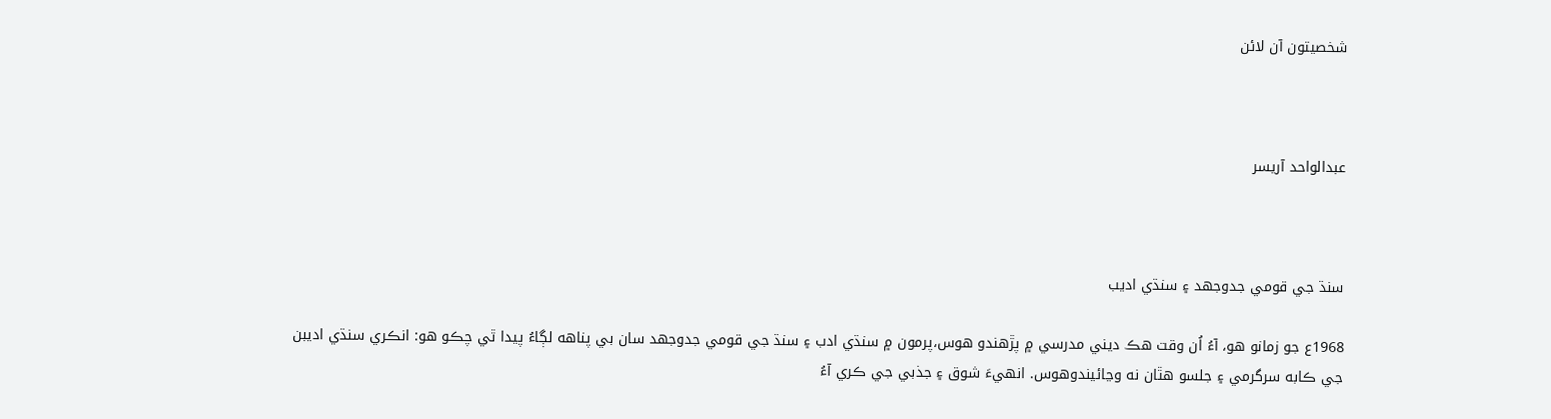شخصيتون آن لائن



عبدالواحد آريسر



سنڌ جي قومي جدوجهد ۽ سنڌي اديب

1968ع جو زمانو هو، آءُ اُن وقت هڪ ديني مدرسي ۾ پڙهندو هوس،پرمون ۾ سنڌي ادب ۽ سنڌ جي قومي جدوجهد سان بي پناهه لڳاءُ پيدا ٿي چڪو هو: انڪري سنڌي اديبن جي ڪابه سرگرمي ۽ جلسو هٿان نه وڃائيندوهوس. انهيءَ شوق ۽ جذبي جي ڪري آءُ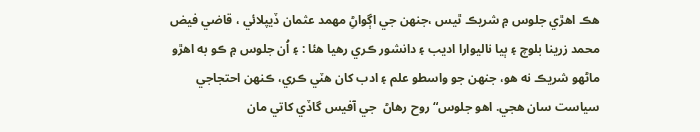هڪ اهڙي جلوس ۾ شريڪ ٿيس ،جنهن جي اڳواڻِ مهمد عثمان ڏيپلائي ، قاضي فيض محمد زرينا بلوچ ۽ ٻيا ناليوارا اديب ۽ دانشور ڪري رهيا هئا : ۽ اُن جلوس ۾ ڪو به اهڙو ماڻهو شريڪ نه هو، جنهن جو واسطو علم ۽ ادب کان هٽي ڪري، ڪنهن احتجاجي سياست سان هجي. اهو جلوس“ روح رهاڻ  جي آفيس گاڏي کاتي مان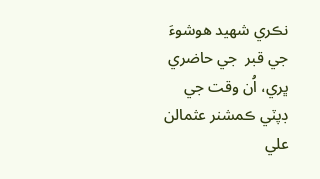نڪري شهيد هوشوءَ  جي قبر  جي حاضري ڀري، اُن وقت جي ڊپٽي ڪمشنر عثمالن علي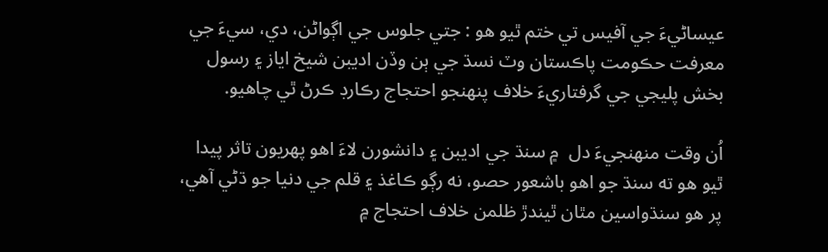عيساڻيءَ جي آفيس تي ختم ٿيو هو : جتي جلوس جي اڳواڻن، دي، سيءَ جي معرفت حڪومت پاڪستان وٽ نسڌ جي ٻن وڏن اديبن شيخ اياز ۽ رسول بخش پليجي جي گرفتاريءَ خلاف پنهنجو احتجاج رڪارڊ ڪرڻ ٿي چاهيو.

اُن وقت منهنجيءَ دل  ۾ سنڌ جي اديبن ۽ دانشورن لاءَ اهو پهريون تاثر پيدا ٿيو هو ته سنڌ جو اهو باشعور حصو، نه رڳو ڪاغذ ۽ قلم جي دنيا جو ڌڻي آهي، پر هو سنڌواسين مٿان ٿيندڙ ظلمن خلاف احتجاج ۾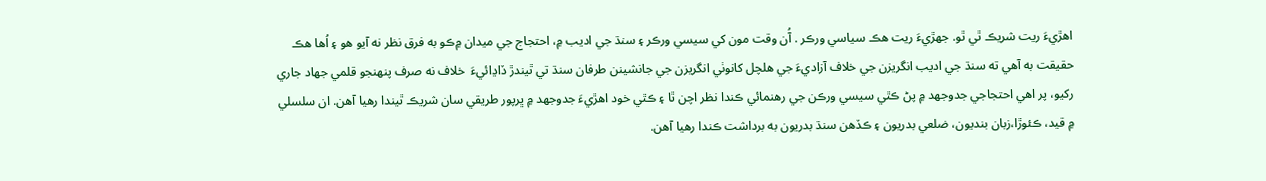اهڙيءَ ريت شريڪ ٿي ٿو. جهڙيءَ ريت هڪ سياسي ورڪر . آُن وقت مون کي سيسي ورڪر ۽ سنڌ جي اديب ۾، احتجاج جي ميدان ۾ڪو به فرق نظر نه آيو هو ۽ اُها هڪ حقيقت به آهي ته سنڌ جي اديب انگريزن جي خلاف آزاديءَ جي هلچل کانوٺي انگريزن جي جانشينن طرفان سنڌ تي ٿيندڙ ڏاڍائيءَ  خلاف نه صرف پنهنجو قلمي جهاد جاري رکيو، پر اهي احتجاجي جدوجهد ۾ پڻ ڪٿي سيسي ورڪن جي رهنمائي ڪندا نظر اچن ٿا ۽ ڪٿي خود اهڙيءَ جدوجهد ۾ ڀرپور طريقي سان شريڪ ٿيندا رهيا آهن. ان سلسلي ۾ قيد، ڪئوڙا،زبان بنديون، ضلعي بدريون ۽ ڪڏهن سنڌ بدريون به برداشت ڪندا رهيا آهن.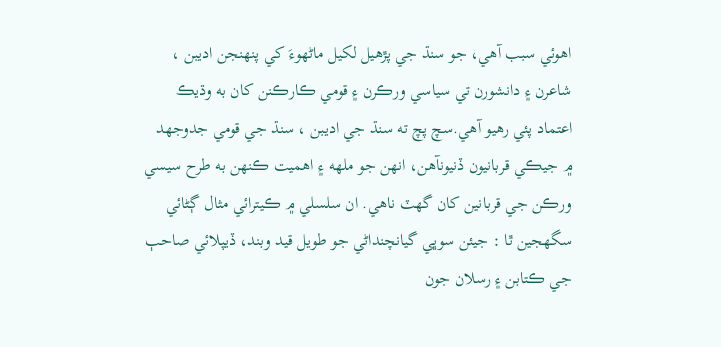اهوئي سبب آهي، جو سنڌ جي پڙهيل لکيل ماڻهوءَ کي پنهنجن اديبن ، شاعرن ۽ دانشورن تي سياسي ورڪرن ۽ قومي ڪارڪنن کان به وڌيڪ اعتماد پئي رهيو آهي.سچ پچ ته سنڌ جي اديبن ، سنڌ جي قومي جدوجهد ۾ جيڪي قربانيون ڏنيونآهن، انهن جو ملهه ۽ اهميت ڪنهن به طرح سيسي ورڪن جي قربانين کان گهٽ ناهي. ان سلسلي ۾ ڪيترائي مثال ڳڻائي سگهجين ٿا : جيئن سوڀي گيانچنداڻي جو طويل قيد وبند، ڏيپلائي صاحٻ جي ڪتابن ۽ رسلان جون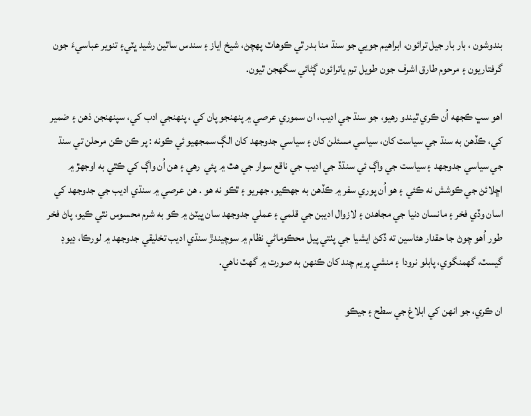بندوشون ، بار بار جيل ترائون، ابراهيم جويي جو سنڌ منا بدر ٿي ڪوهاٽ پهچڻ، شيخ اياز ۽ سندس ساٿين رشيد ڀٽي۽ تنوير عباسيءَ جون گرفتاريون ۽ مرحوم طارق اشرف جون طويل ترم ياترائون ڳڻائي سگهجن ٿيون.

اهو سڀ ڪجهه اُن ڪري ٿيندو رهيو، جو سنڌ جي اديب، ان سموري عرصي ۾ پنهنجو پان کي ، پنهنجي ادب کي، سپنهنجن ذهن ۽ ضمير کي، ڪڏهن به سنڌ جي سياست کان، سياسي مسئلن کان ۽ سياسي جدوجهد کان الڳ سمجهيو ئي ڪونه : پر ڪن ڪن مرحلن تي سنڌ جي سياسي جدوجهد ۽ سياست جي واڳ ئي سنڌڏ جي اديب جي ناقع سوار جي هٿ ۾ پئي  رهي ۽ هن اُن واڳ کي ڪٿي به اوجهڙ ۾ اڇلائڻ جي ڪوشش نه ڪئي ۽ هو اُن پوري سفر ۾ ڪڏهن به جهڪيو، جهريو ۽ ٿڪو نه هو . هن عرصي ۾ سنڌي اديب جي جدوجهد کي اسان وڏي فخر ۽ مانسان دنيا جي مجاهدن ۽ لازوال اديبن جي قلمي ۽ عملي جدوجهد سان ڀيٽڻ ۾ ڪو به شرم محسوس نٿي ڪيو، پاڻ فخر طور اُهو چوڻ جا حقدار هئاسين ته ڏکڻ ايشيا جي پٺتي پيل محڪوماڻي نظام ۾ سوچيندڙ سنڌي اديب تخليقي جدوجهد ۾ لورڪا، ڊيوڊ گيسٽ، گهمنگوي، پابلو نرودا ۽ منشي پريم چند کان ڪنهن به صورت ۾ گهٽ ناهي.

ان ڪري، جو انهن کي ابلاغ جي سطح ۽ جيڪو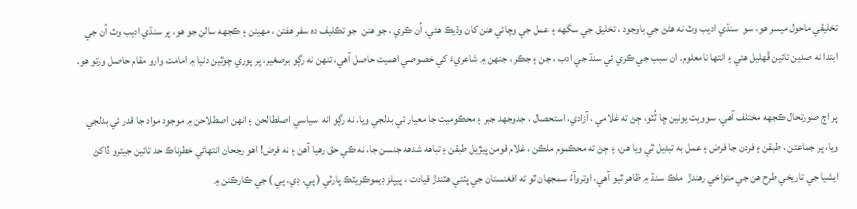تخليقي ماحول ميسر هو، سو  سنڌي اديب وٽ نه هڻڻ جي باوجود ، تخليق جي سگهه ۽ عمل جي وچائي هنن کان وڌيڪ هئي. اُن ڪري ، جو هنن  جو تڪليف ده سفر هفتن ، مهينن ۽ ڪجهه سالن جو هو، پر سنڌي اديب وٽ اُن جي ابتدا نه صدين تائين ڦهليل هئي ۽ انتها نامعلوم. ان سبب جي ڪري ئي سنڌ جي ادب ، جن ۽ جڪر ، جنهن ۾ شاعريءَ کي خصوصي اهميت حاصل آهي، تنهن نه رڳو برصغير، پر پوري چوٿين دنيا ۾ امامت وارو مقام حاصل ورتو هو.

پر اڄ صورتحال ڪجهه مختلف آهي. سوويت يونين ڇا ٽُٽو، ڄڻ ته غلامي ، آزادي، استحصال ، جدوجهد جبر ۽ محڪوميت جا معيار ئي بدلجي ويا. نه رڳو انه  سياسي اصلطالحن ۽ انهن اصطلاحن ۾ موجود مواد جا قدر ئي بدلجي ويا، پر جماعتن ، طبقن ۽ فردن جا فرض ۽ عمل به تبديل ٿي ويا هن، ۽ ڄڻ ته محڪموم ملڪن ، غلام قومن پيڙيل طبقن ۽ تباهه شدهه جنسن جا، نه ڪي حق رهيا آهن ۽ نه فرض! اهو رجحان انتهائي خطرناڪ حد تائين جيترو ڏاکڻ ايشيا جي تاريخي طرح هن جي متواخي رهندڙ  ملڪ سنڌ ۾ ظاهر ٿيو آهي، اوتروآءُ سمجهان ٿو ته افغنستان جي پٺتي هٽندڙ قيادت ، پيپلز ڊيموڪريٽڪ پارٽي ( پي. ڊي. پي ) جي ڪارڪنن ۾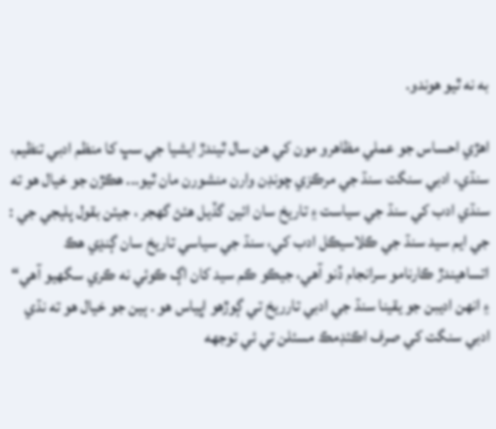به نه ٿيو هوندو.

اهڙي احساس جو عملي مظاهرو مون کي هن سال ٿيندڙ ايشيا جي سڀ کا منظم ادبي تنظيم، سنڌي، ادبي سنگت سنڌ جي مرڪزي چونڊن وارن منشورن مان ٿيو... هڪڙن جو خيال هو ته سنڌي ادب کي سنڌ جي سياست ۽ تاريخ سان ائين گڏيل هئڻ گهجر ، جيئن بقول پليجي جي : جي ايم سيد سنڌ جي ڪلاسيڪل ادب کي، سنڌ جي سياسي تاريخ سان ڳنڍي هڪ اتساهيندڙ ڪارنامو سرانجام ڏنو آهي، جيڪو ڪم سيد کان اڳ ڪوئي نه ڪري سگهيو آهي“ ۽ انهن اديبن جو يقينا سنڌ جي ادبي تارريخ تي ڳوڙهو اڀياس هو . ٻين جو خيال هو ته نڌي ادبي سنگت کي صرف اڪئڊمڪ مسئلن تي ئي توجهه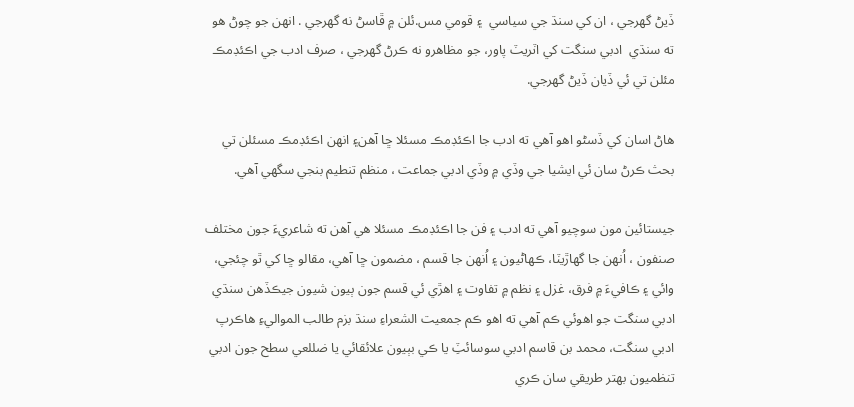ڏيڻ گهرجي ، ان کي سنڌ جي سياسي  ۽ قومي مس.ئلن ۾ ڦاسڻ نه گهرجي . انهن جو چوڻ هو ته سنڌي  ادبي سنگت کي اٽريٽ پاور، جو مظاهرو نه ڪرڻ گهرجي ، صرف ادب جي اڪئڊمڪ مئلن تي ئي ڏيان ڏيڻ گهرجي.

هاڻ اسان کي ڏسڻو اهو آهي ته ادب جا اڪئڊمڪ مسئلا ڇا آهن۽ انهن اڪئڊمڪ مسئلن تي بحث ڪرڻ سان ئي ايشيا جي وڏي ۾ وڏي ادبي جماعت ، منظم تنطيم بنجي سگهي آهي.

جيستائين مون سوچيو آهي ته ادب ۽ فن جا اڪئڊمڪ مسئلا هي آهن ته شاعريءَ جون مختلف صنفون ، اُنهن جا گهاڙيٽا، ڪهاڻيون ۽ اُنهن جا قسم ، مضمون ڇا آهي، مقالو ڇا کي ٿو چئجي، وائي ۽ ڪافيءَ ۾ فرق، غزل ۽ نظم ۾ تفاوت ۽ اهڙي ئي قسم جون ٻيون شيون جيڪڏهن سنڌي ادبي سنگت جو اهوئي ڪم آهي ته اهو ڪم جمعيت الشعراءِ سنڌ بزم طالب المواليءِ هاڪرپ ادبي سنگت، محمد بن قاسم ادبي سوسائٽِ يا ڪي بٻيون علائقائي يا ضللعي سطح جون ادبي تنظميون بهتر طريقي سان ڪري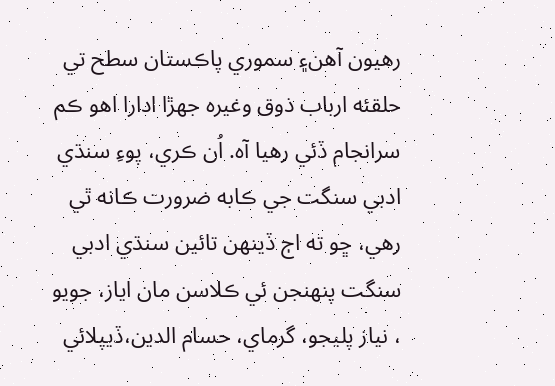رهيون آهن۽ سموري پاڪستان سطح تي حلقئه ارباب ذوق وغيره جهڙا ادارا اهو ڪم سرانجام ڏئي رهيا آه. اُن ڪري، پوءِ سنڌي ادبي سنگت جي ڪابه ضرورت ڪانه ٿي رهي، ڇو ته اڄ ڏينهن تائين سنڌي ادبي  سنگت پنهنجن ئي ڪلاسن مان اياز، جويو ، نياز پليجو، گرماي، حسام الدين،ڏيپلائي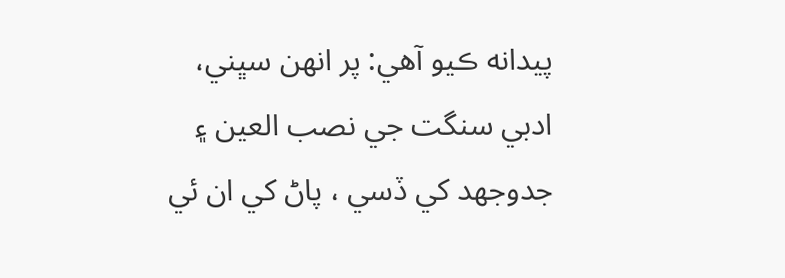پيدانه ڪيو آهي: پر انهن سڀني، ادبي سنگت جي نصب العين ۽ جدوجهد کي ڏسي ، پاڻ کي ان ئي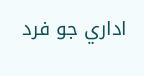اداري جو فرد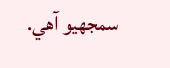سمجهيو آهي.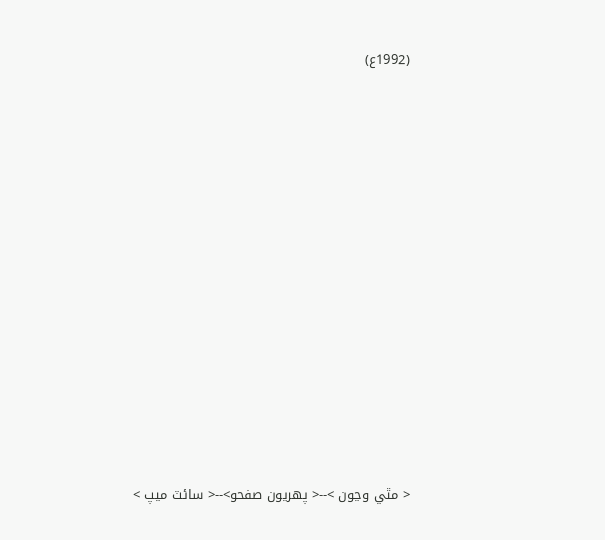(1992ع)

















< مٿي وڃون >--< پهريون صفحو>--< سائٽ ميپ >